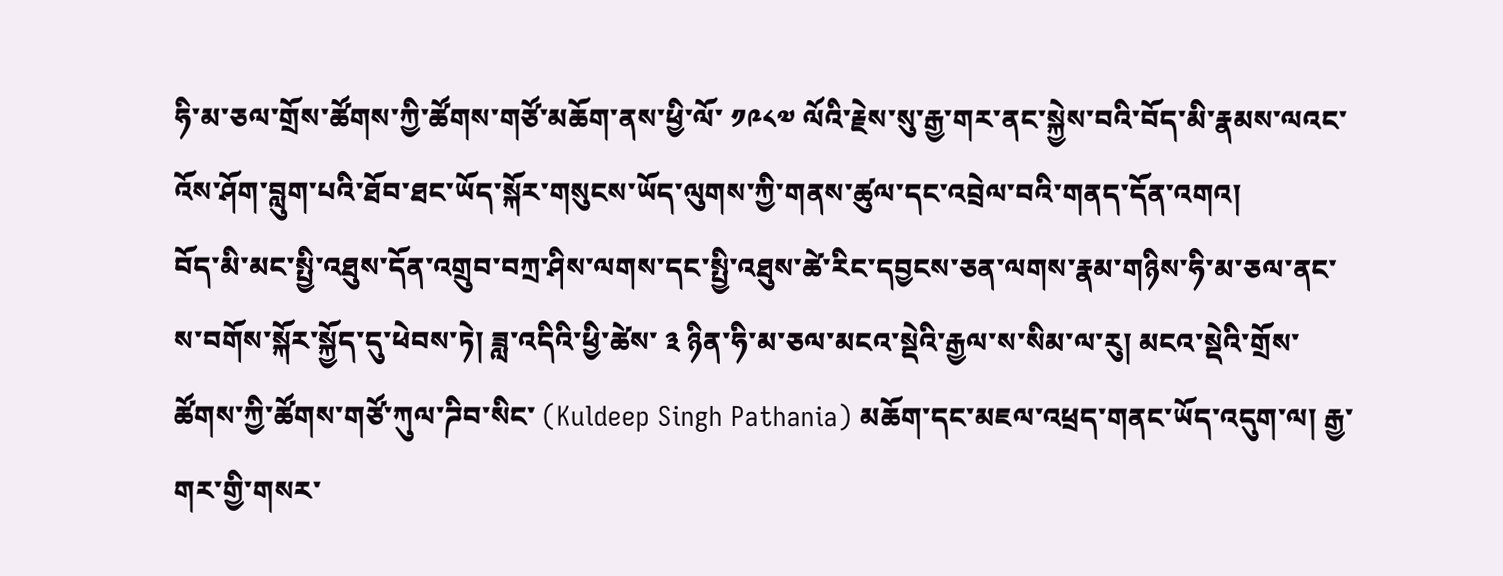ཧི་མ་ཅལ་གྲོས་ཚོགས་ཀྱི་ཚོགས་གཙོ་མཆོག་ནས་ཕྱི་ལོ་ ༡༩༨༧ ལོའི་རྗེས་སུ་རྒྱ་གར་ནང་སྐྱེས་བའི་བོད་མི་རྣམས་ལའང་འོས་ཤོག་བླུག་པའི་ཐོབ་ཐང་ཡོད་སྐོར་གསུངས་ཡོད་ལུགས་ཀྱི་གནས་ཚུལ་དང་འབྲེལ་བའི་གནད་དོན་འགའ།
བོད་མི་མང་སྤྱི་འཐུས་དོན་འགྲུབ་བཀྲ་ཤིས་ལགས་དང་སྤྱི་འཐུས་ཚེ་རིང་དབྱངས་ཅན་ལགས་རྣམ་གཉིས་ཧི་མ་ཅལ་ནང་ས་བགོས་སྐོར་སྐྱོད་དུ་ཕེབས་ཏེ། ཟླ་འདིའི་ཕྱི་ཚེས་ ༣ ཉིན་ཧི་མ་ཅལ་མངའ་སྡེའི་རྒྱལ་ས་སིམ་ལ་རུ། མངའ་སྡེའི་གྲོས་ཚོགས་ཀྱི་ཚོགས་གཙོ་ཀུལ་ཌིབ་སིང་ (Kuldeep Singh Pathania) མཆོག་དང་མཇལ་འཕྲད་གནང་ཡོད་འདུག་ལ། རྒྱ་གར་གྱི་གསར་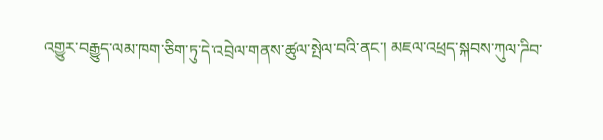འགྱུར་བརྒྱུད་ལམ་ཁག་ཅིག་ཏུ་དེ་འབྲེལ་གནས་ཚུལ་སྤེལ་བའི་ནང་། མཇལ་འཕྲད་སྐབས་ཀུལ་ཌིབ་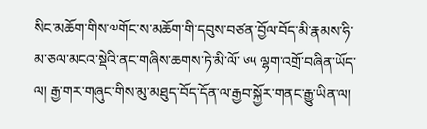སིང་མཆོག་གིས་༧གོང་ས་མཆོག་གི་དབུས་བཙན་བྱོལ་བོད་མི་རྣམས་ཧི་མ་ཅལ་མངའ་སྡེའི་ནང་གཞིས་ཆགས་ཏེ་མི་ལོ་ ༦༥ ལྷག་འགྲོ་བཞིན་ཡོད་ལ། རྒྱ་གར་གཞུང་གིས་མུ་མཐུད་བོད་དོན་ལ་རྒྱབ་སྐྱོར་གནང་རྒྱུ་ཡིན་ལ།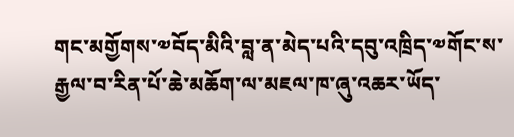གང་མགྱོགས་༧བོད་མིའི་བླ་ན་མེད་པའི་དབུ་འཁྲིད་༧གོང་ས་རྒྱལ་བ་རིན་པོ་ཆེ་མཆོག་ལ་མཇལ་ཁ་ཞུ་འཆར་ཡོད་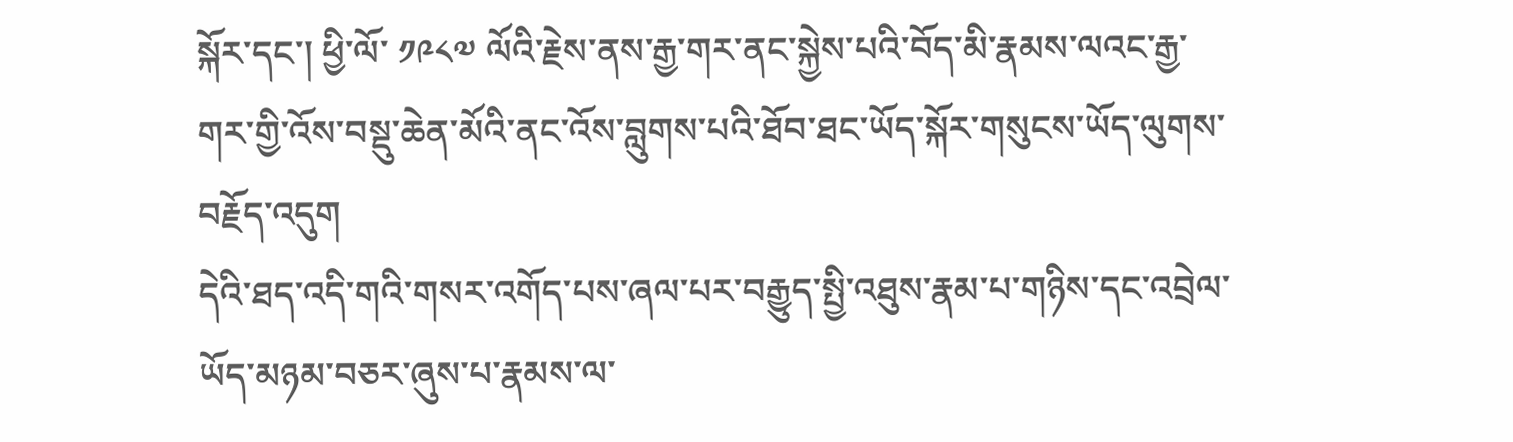སྐོར་དང་། ཕྱི་ལོ་ ༡༩༨༧ ལོའི་རྗེས་ནས་རྒྱ་གར་ནང་སྐྱེས་པའི་བོད་མི་རྣམས་ལའང་རྒྱ་གར་གྱི་འོས་བསྡུ་ཆེན་མོའི་ནང་འོས་བླུགས་པའི་ཐོབ་ཐང་ཡོད་སྐོར་གསུངས་ཡོད་ལུགས་བརྗོད་འདུག
དེའི་ཐད་འདི་གའི་གསར་འགོད་པས་ཞལ་པར་བརྒྱུད་སྤྱི་འཐུས་རྣམ་པ་གཉིས་དང་འབྲེལ་ཡོད་མཉམ་བཅར་ཞུས་པ་རྣམས་ལ་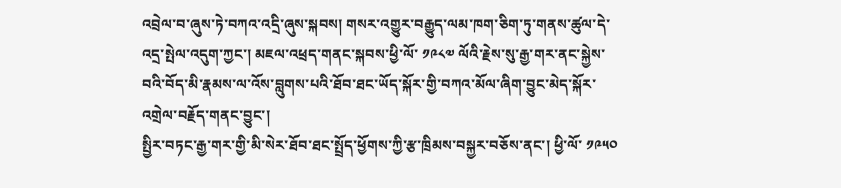འབྲེལ་བ་ཞུས་ཏེ་བཀའ་འདྲི་ཞུས་སྐབས། གསར་འགྱུར་བརྒྱུད་ལམ་ཁག་ཅིག་ཏུ་གནས་ཚུལ་དེ་འདྲ་སྤེལ་འདུག་ཀྱང་། མཇལ་འཕྲད་གནང་སྐབས་ཕྱི་ལོ་ ༡༩༨༧ ལོའི་རྗེས་སུ་རྒྱ་གར་ནང་སྐྱེས་བའི་བོད་མི་རྣམས་ལ་འོས་བླུགས་པའི་ཐོབ་ཐང་ཡོད་སྐོར་གྱི་བཀའ་མོལ་ཞིག་བྱུང་མེད་སྐོར་འགྲེལ་བརྗོད་གནང་བྱུང་།
སྤྱིར་བཏང་རྒྱ་གར་གྱི་མི་སེར་ཐོབ་ཐང་སྤྲོད་ཕྱོགས་ཀྱི་རྩ་ཁྲིམས་བསྐྱར་བཅོས་ནང་། ཕྱི་ལོ་ ༡༩༥༠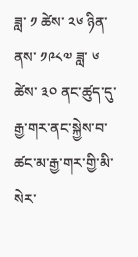ཟླ་ ༡ ཚེས་ ༢༦ ཉིན་ནས་ ༡༩༨༧ ཟླ་ ༦ ཚེས་ ༣༠ ནང་ཚུད་དུ་རྒྱ་གར་ནང་སྐྱེས་བ་ཚང་མ་རྒྱ་གར་གྱི་མི་སེར་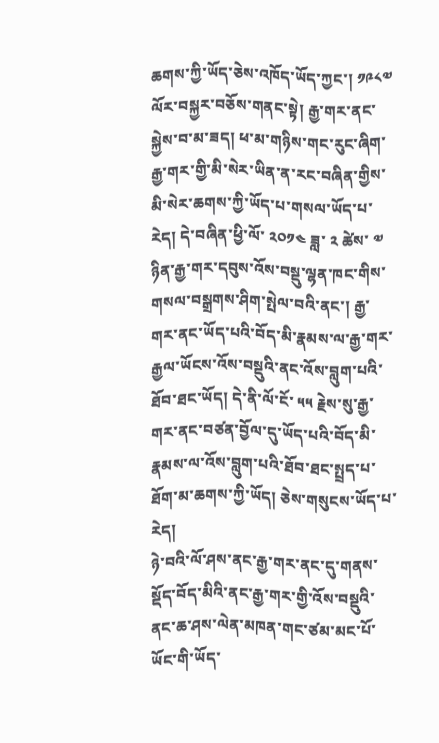ཆགས་ཀྱི་ཡོད་ཅེས་འཁོད་ཡོད་ཀྱང་། ༡༩༨༧ ལོར་བསྐྱར་བཅོས་གནང་སྟེ། རྒྱ་གར་ནང་སྐྱེས་བ་མ་ཟད། ཕ་མ་གཉིས་གང་རུང་ཞིག་རྒྱ་གར་གྱི་མི་སེར་ཡིན་ན་རང་བཞིན་གྱིས་མི་སེར་ཆགས་ཀྱི་ཡོད་པ་གསལ་ཡོད་པ་རེད། དེ་བཞིན་ཕྱི་ལོ་ ༢༠༡༤ ཟླ་ ༢ ཚེས་ ༧ ཉིན་རྒྱ་གར་དབུས་འོས་བསྡུ་ལྷན་ཁང་གིས་གསལ་བསྒྲགས་ཤིག་སྤེལ་བའི་ནང་། རྒྱ་གར་ནང་ཡོད་པའི་བོད་མི་རྣམས་ལ་རྒྱ་གར་རྒྱལ་ཡོངས་འོས་བསྡུའི་ནང་འོས་བླུག་པའི་ཐོབ་ཐང་ཡོད། དེ་ནི་ལོ་ངོ་ ༥༥ རྗེས་སུ་རྒྱ་གར་ནང་བཙན་བྱོལ་དུ་ཡོད་པའི་བོད་མི་རྣམས་ལ་འོས་བླུག་པའི་ཐོབ་ཐང་སྤྲད་པ་ཐོག་མ་ཆགས་ཀྱི་ཡོད། ཅེས་གསུངས་ཡོད་པ་རེད།
ཉེ་བའི་ལོ་ཤས་ནང་རྒྱ་གར་ནང་དུ་གནས་སྡོད་བོད་མིའི་ནང་རྒྱ་གར་གྱི་འོས་བསྡུའི་ནང་ཆ་ཤས་ལེན་མཁན་གང་ཙམ་མང་པོ་ཡོང་གི་ཡོད་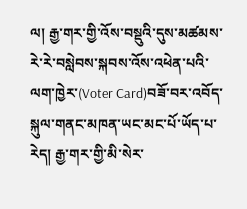ལ། རྒྱ་གར་གྱི་འོས་བསྡུའི་དུས་མཚམས་རེ་རེ་བསླེབས་སྐབས་འོས་འཕེན་པའི་ལག་ཁྱེར་(Voter Card)བཟོ་བར་འབོད་སྐུལ་གནང་མཁན་ཡང་མང་པོ་ཡོད་པ་རེད། རྒྱ་གར་གྱི་མི་སེར་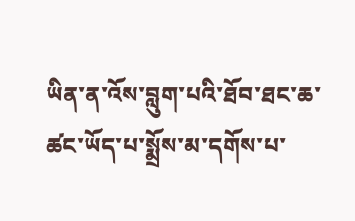ཡིན་ན་འོས་བླུག་པའི་ཐོབ་ཐང་ཆ་ཚང་ཡོད་པ་སྨྲོས་མ་དགོས་པ་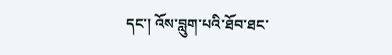དང་། འོས་བླུག་པའི་ཐོབ་ཐང་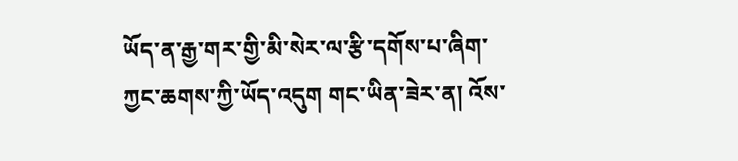ཡོད་ན་རྒྱ་གར་གྱི་མི་སེར་ལ་རྩི་དགོས་པ་ཞིག་ཀྱང་ཆགས་ཀྱི་ཡོད་འདུག གང་ཡིན་ཟེར་ན། འོས་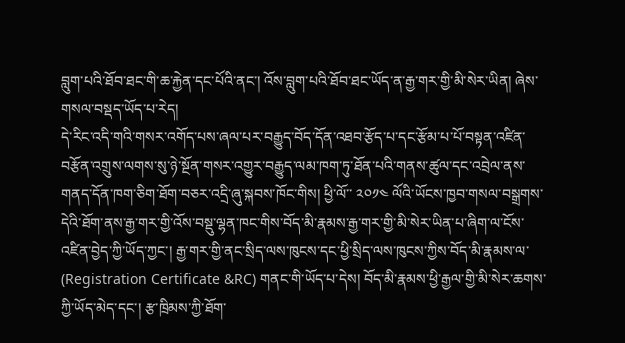བླུག་པའི་ཐོབ་ཐང་གི་ཆ་རྐྱེན་དང་པོའི་ནང་། འོས་བླུག་པའི་ཐོབ་ཐང་ཡོད་ན་རྒྱ་གར་གྱི་མི་སེར་ཡིན། ཞེས་གསལ་བསྡད་ཡོད་པ་རེད།
དེ་རིང་འདི་གའི་གསར་འགོད་པས་ཞལ་པར་བརྒྱུད་བོད་དོན་འཐབ་རྩོད་པ་དང་རྩོམ་པ་པོ་བསྟན་འཛིན་བརྩོན་འགྲུས་ལགས་སུ་ཉེ་སྔོན་གསར་འགྱུར་བརྒྱུད་ལམ་ཁག་ཏུ་ཐོན་པའི་གནས་ཚུལ་དང་འབྲེལ་ནས་གནད་དོན་ཁག་ཅིག་ཐོག་བཅར་འདྲི་ཞུ་སྐབས་ཁོང་གིས། ཕྱི་ལོ་་ ༢༠༡༤ ལོའི་ཡོངས་ཁྱབ་གསལ་བསྒྲགས་དེའི་ཐོག་ནས་རྒྱ་གར་གྱི་འོས་བསྡུ་ལྷན་ཁང་གིས་བོད་མི་རྣམས་རྒྱ་གར་གྱི་མི་སེར་ཡིན་པ་ཞིག་ལ་ངོས་འཛིན་བྱེད་ཀྱི་ཡོད་ཀྱང་། རྒྱ་གར་གྱི་ནང་སྲིད་ལས་ཁུངས་དང་ཕྱི་སྲིད་ལས་ཁུངས་ཀྱིས་བོད་མི་རྣམས་ལ་ (Registration Certificate &RC) གནང་གི་ཡོད་པ་དེས། བོད་མི་རྣམས་ཕྱི་རྒྱལ་གྱི་མི་སེར་ཆགས་ཀྱི་ཡོད་མེད་དང་། རྩ་ཁྲིམས་ཀྱི་ཐོག་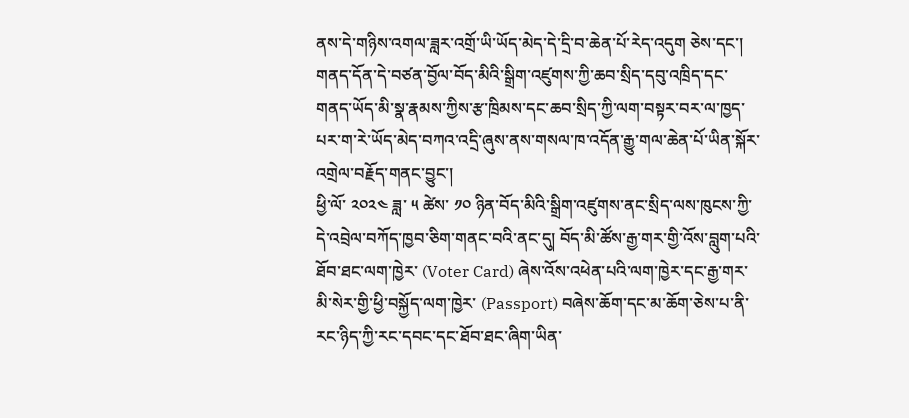ནས་དེ་གཉིས་འགལ་ཟླར་འགྲོ་ཡི་ཡོད་མེད་དེ་དྲི་བ་ཆེན་པོ་རེད་འདུག ཅེས་དང་། གནད་དོན་དེ་བཙན་བྱོལ་བོད་མིའི་སྒྲིག་འཛུགས་ཀྱི་ཆབ་སྲིད་དབུ་འཁྲིད་དང་གནད་ཡོད་མི་སྣ་རྣམས་ཀྱིས་རྩ་ཁྲིམས་དང་ཆབ་སྲིད་ཀྱི་ལག་བསྟར་བར་ལ་ཁྱད་པར་ག་རེ་ཡོད་མེད་བཀའ་འདྲི་ཞུས་ནས་གསལ་ཁ་འདོན་རྒྱུ་གལ་ཆེན་པོ་ཡིན་སྐོར་འགྲེལ་བརྗོད་གནང་བྱུང་།
ཕྱི་ལོ་ ༢༠༢༤ ཟླ་ ༥ ཚེས་ ༡༠ ཉིན་བོད་མིའི་སྒྲིག་འཛུགས་ནང་སྲིད་ལས་ཁུངས་ཀྱི་དེ་འབྲེལ་བཀོད་ཁྱབ་ཅིག་གནང་བའི་ནང་དུ། བོད་མི་ཚོས་རྒྱ་གར་གྱི་འོས་བླུག་པའི་ཐོབ་ཐང་ལག་ཁྱེར་ (Voter Card) ཞེས་འོས་འཕེན་པའི་ལག་ཁྱེར་དང་རྒྱ་གར་མི་སེར་གྱི་ཕྱི་བསྐྱོད་ལག་ཁྱེར་ (Passport) བཞེས་ཆོག་དང་མ་ཆོག་ཅེས་པ་ནི་རང་ཉིད་ཀྱི་རང་དབང་དང་ཐོབ་ཐང་ཞིག་ཡིན་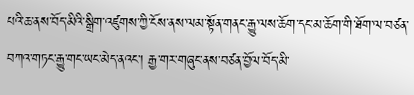པའི་ཆ་ནས་བོད་མིའི་སྒྲིག་འཛུགས་ཀྱི་ངོས་ནས་ལམ་སྟོན་གནང་རྒྱུ་ལས་ཆོག་དང་མ་ཆོག་གི་ཐོག་ལ་བཙན་བཀའ་གཏང་རྒྱུ་གང་ཡང་མེད་ནའང་། རྒྱ་གར་གཞུང་ནས་བཙན་བྱོལ་བོད་མི་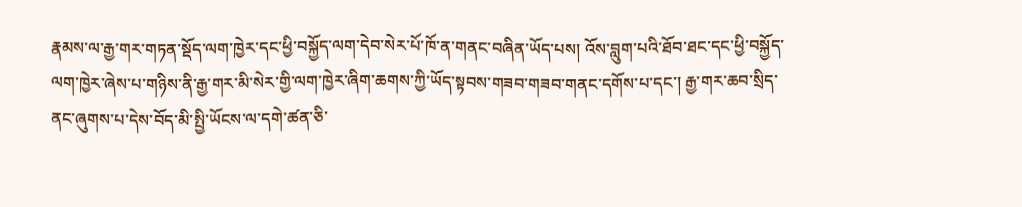རྣམས་ལ་རྒྱ་གར་གཏན་སྡོད་ལག་ཁྱེར་དང་ཕྱི་བསྐྱོད་ལག་དེབ་སེར་པོ་ཁོ་ན་གནང་བཞིན་ཡོད་པས། འོས་བླུག་པའི་ཐོབ་ཐང་དང་ཕྱི་བསྐྱོད་ལག་ཁྱེར་ཞེས་པ་གཉིས་ནི་རྒྱ་གར་མི་སེར་གྱི་ལག་ཁྱེར་ཞིག་ཆགས་ཀྱི་ཡོད་སྟབས་གཟབ་གཟབ་གནང་དགོས་པ་དང་། རྒྱ་གར་ཆབ་སྲིད་ནང་ཞུགས་པ་དེས་བོད་མི་སྤྱི་ཡོངས་ལ་དགེ་ཚན་ཅི་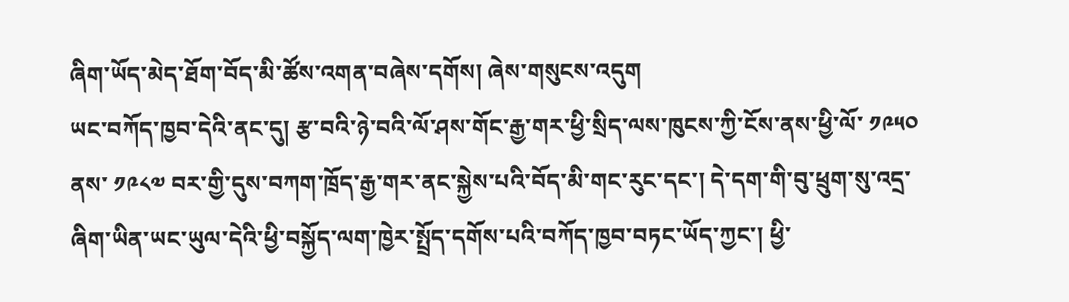ཞིག་ཡོད་མེད་ཐོག་བོད་མི་ཚོས་འགན་བཞེས་དགོས། ཞེས་གསུངས་འདུག
ཡང་བཀོད་ཁྱབ་དེའི་ནང་དུ། རྩ་བའི་ཉེ་བའི་ལོ་ཤས་གོང་རྒྱ་གར་ཕྱི་སྲིད་ལས་ཁུངས་ཀྱི་ངོས་ནས་ཕྱི་ལོ་ ༡༩༥༠ ནས་ ༡༩༨༧ བར་གྱི་དུས་བཀག་ཁྲོད་རྒྱ་གར་ནང་སྐྱེས་པའི་བོད་མི་གང་རུང་དང་། དེ་དག་གི་བུ་ཕྲུག་སུ་འདྲ་ཞིག་ཡིན་ཡང་ཡུལ་དེའི་ཕྱི་བསྐྱོད་ལག་ཁྱེར་སྤྲོད་དགོས་པའི་བཀོད་ཁྱབ་བཏང་ཡོད་ཀྱང་། ཕྱི་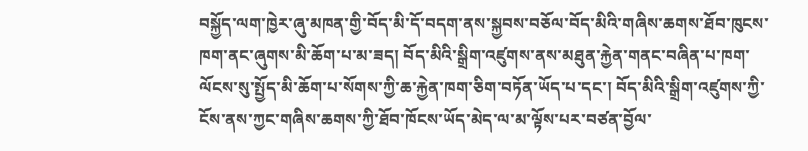བསྐྱོད་ལག་ཁྱེར་ཞུ་མཁན་གྱི་བོད་མི་དོ་བདག་ནས་སྐྱབས་བཅོལ་བོད་མིའི་གཞིས་ཆགས་ཐོབ་ཁུངས་ཁག་ནང་ཞུགས་མི་ཆོག་པ་མ་ཟད། བོད་མིའི་སྒྲིག་འཛུགས་ནས་མཐུན་རྐྱེན་གནང་བཞིན་པ་ཁག་ལོངས་སུ་སྤྱོད་མི་ཆོག་པ་སོགས་ཀྱི་ཆ་རྐྱེན་ཁག་ཅིག་བཏོན་ཡོད་པ་དང་། བོད་མིའི་སྒྲིག་འཛུགས་ཀྱི་ངོས་ནས་ཀྱང་གཞིས་ཆགས་ཀྱི་ཐོབ་ཁོངས་ཡོད་མེད་ལ་མ་ལྟོས་པར་བཙན་བྱོལ་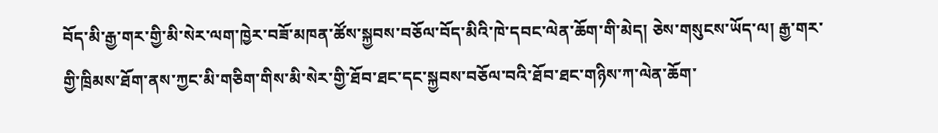བོད་མི་རྒྱ་གར་གྱི་མི་སེར་ལག་ཁྱེར་བཟོ་མཁན་ཚོས་སྐྱབས་བཅོལ་བོད་མིའི་ཁེ་དབང་ལེན་ཆོག་གི་མེད། ཅེས་གསུངས་ཡོད་ལ། རྒྱ་གར་གྱི་ཁྲིམས་ཐོག་ནས་ཀྱང་མི་གཅིག་གིས་མི་སེར་གྱི་ཐོབ་ཐང་དང་སྐྱབས་བཅོལ་བའི་ཐོབ་ཐང་གཉིས་ཀ་ལེན་ཆོག་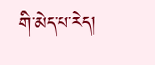གི་མེད་པ་རེད།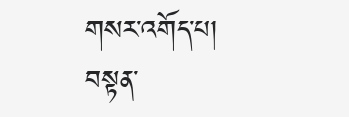གསར་འགོད་པ། བསྟན་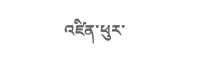འཛིན་ཕུར་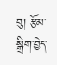བུ། རྩོམ་སྒྲིག་བྱེད་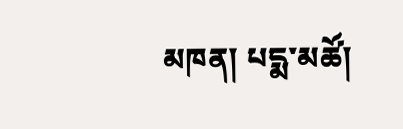མཁན། པདྨ་མཚོ།